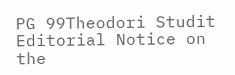PG 99Theodori Studit
Editorial Notice on the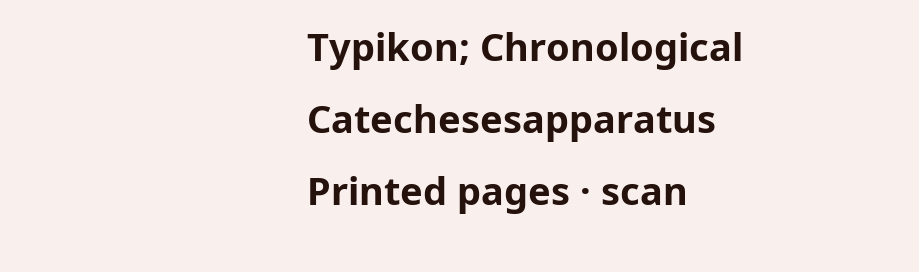Typikon; Chronological Catechesesapparatus
Printed pages · scan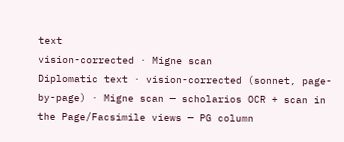text
vision-corrected · Migne scan
Diplomatic text · vision-corrected (sonnet, page-by-page) · Migne scan — scholarios OCR + scan in the Page/Facsimile views — PG column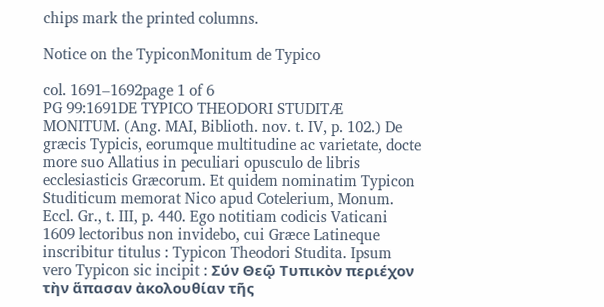chips mark the printed columns.

Notice on the TypiconMonitum de Typico

col. 1691–1692page 1 of 6
PG 99:1691DE TYPICO THEODORI STUDITÆ MONITUM. (Ang. MAI, Biblioth. nov. t. IV, p. 102.) De græcis Typicis, eorumque multitudine ac varietate, docte more suo Allatius in peculiari opusculo de libris ecclesiasticis Græcorum. Et quidem nominatim Typicon Studiticum memorat Nico apud Cotelerium, Monum. Eccl. Gr., t. III, p. 440. Ego notitiam codicis Vaticani 1609 lectoribus non invidebo, cui Græce Latineque inscribitur titulus : Typicon Theodori Studita. Ipsum vero Typicon sic incipit : Σύν Θεῷ Τυπικὸν περιέχον τὴν ἅπασαν ἀκολουθίαν τῆς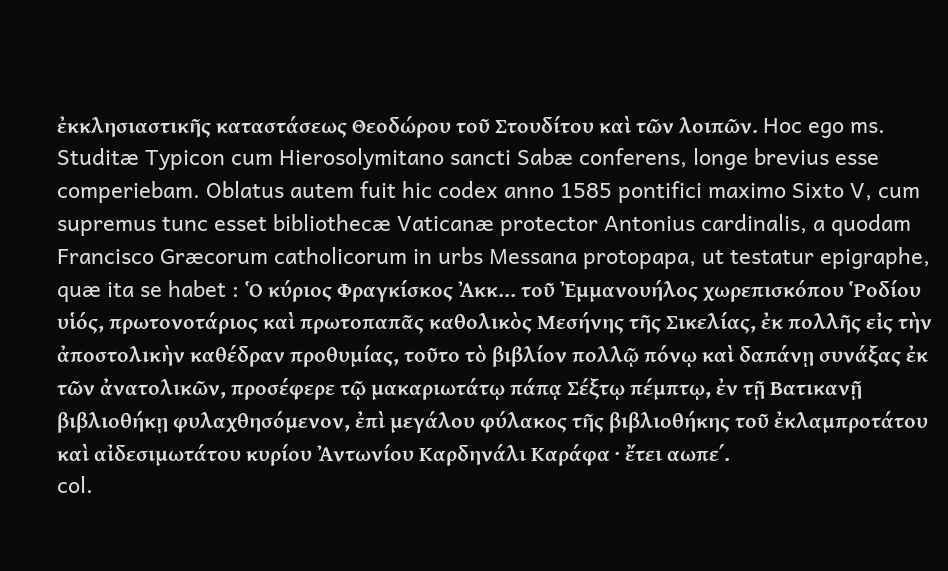ἐκκλησιαστικῆς καταστάσεως Θεοδώρου τοῦ Στουδίτου καὶ τῶν λοιπῶν. Hoc ego ms. Studitæ Typicon cum Hierosolymitano sancti Sabæ conferens, longe brevius esse comperiebam. Oblatus autem fuit hic codex anno 1585 pontifici maximo Sixto V, cum supremus tunc esset bibliothecæ Vaticanæ protector Antonius cardinalis, a quodam Francisco Græcorum catholicorum in urbs Messana protopapa, ut testatur epigraphe, quæ ita se habet : Ὁ κύριος Φραγκίσκος Ἀκκ... τοῦ Ἐμμανουήλος χωρεπισκόπου Ῥοδίου υἱός, πρωτονοτάριος καὶ πρωτοπαπᾶς καθολικὸς Μεσήνης τῆς Σικελίας, ἐκ πολλῆς εἰς τὴν ἀποστολικὴν καθέδραν προθυμίας, τοῦτο τὸ βιβλίον πολλῷ πόνῳ καὶ δαπάνῃ συνάξας ἐκ τῶν ἀνατολικῶν, προσέφερε τῷ μακαριωτάτῳ πάπᾳ Σέξτῳ πέμπτῳ, ἐν τῇ Βατικανῇ βιβλιοθήκῃ φυλαχθησόμενον, ἐπὶ μεγάλου φύλακος τῆς βιβλιοθήκης τοῦ ἐκλαμπροτάτου καὶ αἰδεσιμωτάτου κυρίου Ἀντωνίου Καρδηνάλι Καράφα · ἔτει αωπε΄.
col.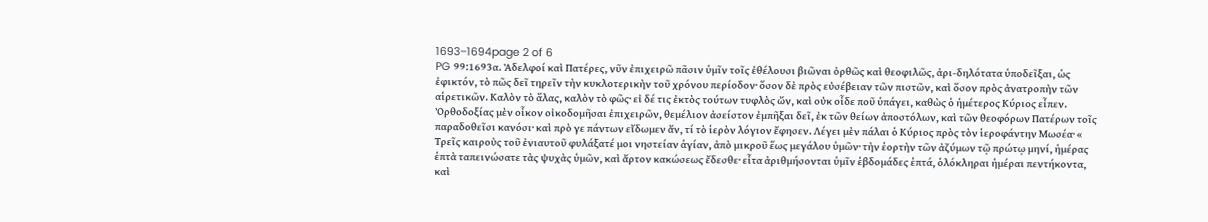1693–1694page 2 of 6
PG 99:1693α. Ἀδελφοί καὶ Πατέρες, νῦν ἐπιχειρῶ πᾶσιν ὑμῖν τοῖς ἐθέλουσι βιῶναι ὀρθῶς καὶ θεοφιλῶς, ἀρι-δηλότατα ὑποδεῖξαι, ὡς ἐφικτόν, τὸ πῶς δεῖ τηρεῖν τὴν κυκλοτερικὴν τοῦ χρόνου περίοδον· ὅσον δὲ πρὸς εὐσέβειαν τῶν πιστῶν, καὶ ὅσον πρὸς ἀνατροπὴν τῶν αἱρετικῶν. Καλὸν τὸ ἅλας, καλὸν τὸ φῶς· εἰ δέ τις ἐκτὸς τούτων τυφλὸς ὤν, καὶ οὐκ οἶδε ποῦ ὑπάγει, καθὼς ὁ ἡμέτερος Κύριος εἶπεν. Ὀρθοδοξίας μὲν οἶκον οἰκοδομῆσαι ἐπιχειρῶν, θεμέλιον ἀσείστον ἐμπῆξαι δεῖ, ἐκ τῶν θείων ἀποστόλων, καὶ τῶν θεοφόρων Πατέρων τοῖς παραδοθεῖσι κανόσι· καὶ πρὸ γε πάντων εἴδωμεν ἄν, τί τὸ ἱερὸν λόγιον ἔφησεν. Λέγει μὲν πάλαι ὁ Κύριος πρὸς τὸν ἱεροφάντην Μωσέα· « Τρεῖς καιροὺς τοῦ ἐνιαυτοῦ φυλάξατέ μοι νηστείαν ἁγίαν, ἀπὸ μικροῦ ἕως μεγάλου ὑμῶν· τὴν ἑορτὴν τῶν ἀζύμων τῷ πρώτῳ μηνί, ἡμέρας ἑπτὰ ταπεινώσατε τὰς ψυχὰς ὑμῶν, καὶ ἄρτον κακώσεως ἔδεσθε· εἶτα ἀριθμήσονται ὑμῖν ἑβδομάδες ἑπτά, ὁλόκληραι ἡμέραι πεντήκοντα, καὶ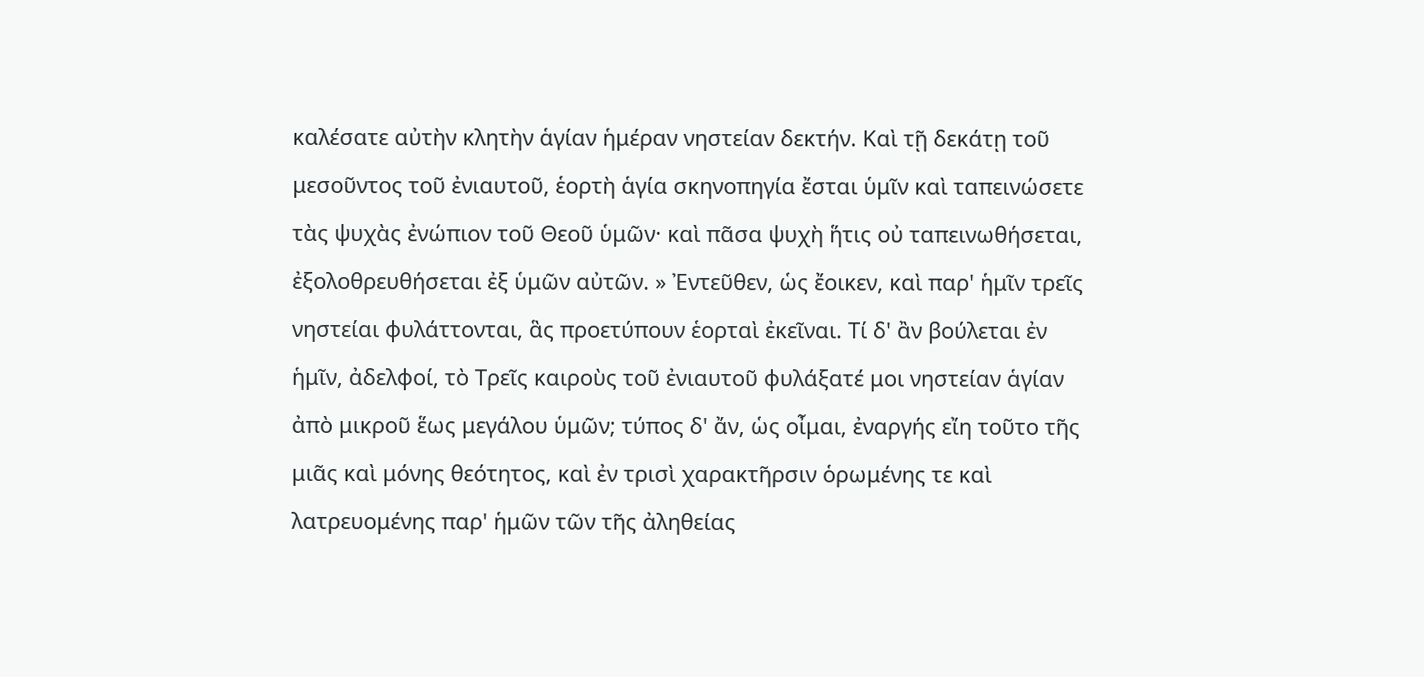καλέσατε αὐτὴν κλητὴν ἁγίαν ἡμέραν νηστείαν δεκτήν. Καὶ τῇ δεκάτῃ τοῦ μεσοῦντος τοῦ ἐνιαυτοῦ, ἑορτὴ ἁγία σκηνοπηγία ἔσται ὑμῖν καὶ ταπεινώσετε τὰς ψυχὰς ἐνώπιον τοῦ Θεοῦ ὑμῶν· καὶ πᾶσα ψυχὴ ἥτις οὐ ταπεινωθήσεται, ἐξολοθρευθήσεται ἐξ ὑμῶν αὐτῶν. » Ἐντεῦθεν, ὡς ἔοικεν, καὶ παρ' ἡμῖν τρεῖς νηστείαι φυλάττονται, ἃς προετύπουν ἑορταὶ ἐκεῖναι. Τί δ' ἂν βούλεται ἐν ἡμῖν, ἀδελφοί, τὸ Τρεῖς καιροὺς τοῦ ἐνιαυτοῦ φυλάξατέ μοι νηστείαν ἁγίαν ἀπὸ μικροῦ ἕως μεγάλου ὑμῶν; τύπος δ' ἄν, ὡς οἶμαι, ἐναργής εἴη τοῦτο τῆς μιᾶς καὶ μόνης θεότητος, καὶ ἐν τρισὶ χαρακτῆρσιν ὁρωμένης τε καὶ λατρευομένης παρ' ἡμῶν τῶν τῆς ἀληθείας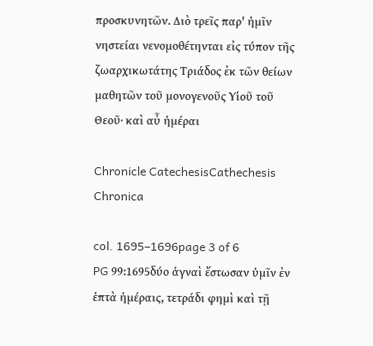προσκυνητῶν. Διὸ τρεῖς παρ' ἡμῖν νηστείαι νενομοθέτηνται εἰς τύπον τῆς ζωαρχικωτάτης Τριάδος ἐκ τῶν θείων μαθητῶν τοῦ μονογενοῦς Υἱοῦ τοῦ Θεοῦ· καὶ αὖ ἡμέραι

Chronicle CatechesisCathechesis Chronica

col. 1695–1696page 3 of 6
PG 99:1695δύο ἁγναὶ ἔστωσαν ὑμῖν ἐν ἑπτὰ ἡμέραις, τετράδι φημὶ καὶ τῇ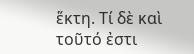ἕκτη. Τί δὲ καὶ τοῦτό ἐστι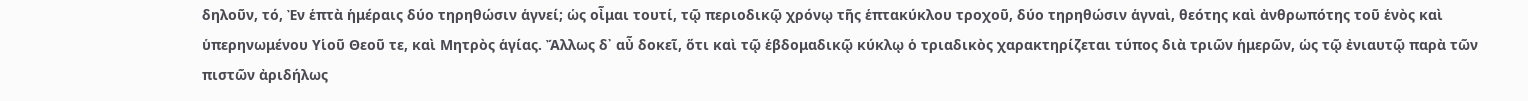δηλοῦν, τό, Ἐν ἑπτὰ ἡμέραις δύο τηρηθώσιν ἁγνεί; ὡς οἶμαι τουτί, τῷ περιοδικῷ χρόνῳ τῆς ἑπτακύκλου τροχοῦ, δύο τηρηθώσιν ἁγναὶ, θεότης καὶ ἀνθρωπότης τοῦ ἑνὸς καὶ ὑπερηνωμένου Υἱοῦ Θεοῦ τε, καὶ Μητρὸς ἁγίας. Ἄλλως δ᾽ αὖ δοκεῖ, ὅτι καὶ τῷ ἑβδομαδικῷ κύκλῳ ὁ τριαδικὸς χαρακτηρίζεται τύπος διὰ τριῶν ἡμερῶν, ὡς τῷ ἐνιαυτῷ παρὰ τῶν πιστῶν ἀριδήλως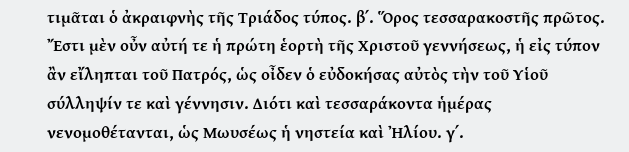τιμᾶται ὁ ἀκραιφνὴς τῆς Τριάδος τύπος. β΄. Ὅρος τεσσαρακοστῆς πρῶτος. Ἔστι μὲν οὖν αὐτή τε ἡ πρώτη ἑορτὴ τῆς Χριστοῦ γεννήσεως, ἡ εἰς τύπον ἂν εἴληπται τοῦ Πατρός, ὡς οἶδεν ὁ εὐδοκήσας αὐτὸς τὴν τοῦ Υἱοῦ σύλληψίν τε καὶ γέννησιν. Διότι καὶ τεσσαράκοντα ἡμέρας νενομοθέτανται, ὡς Μωυσέως ἡ νηστεία καὶ Ἠλίου. γ΄.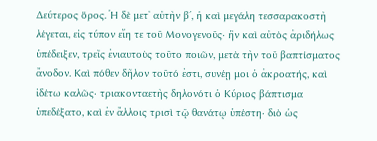Δεύτερος ὅρος. Ἡ δὲ μετ᾽ αὐτὴν β΄, ἡ καὶ μεγάλη τεσσαρακοστὴ λέγεται, εἰς τύπον εἴη τε τοῦ Μονογενοῦς· ἣν καὶ αὐτὸς ἀριδήλως ὑπέδειξεν, τρεῖς ἐνιαυτοὺς τοῦτο ποιῶν, μετὰ τὴν τοῦ βαπτίσματος ἄνοδον. Καὶ πόθεν δῆλον τοῦτό ἐστι, συνέῃ μοι ὁ ἀκροατής, καὶ ἰδέτω καλῶς· τριακονταετὴς δηλονότι ὁ Κύριος βάπτισμα ὑπεδέξατο, καὶ ἐν ἄλλοις τρισὶ τῷ θανάτῳ ὑπέστη· διὸ ὡς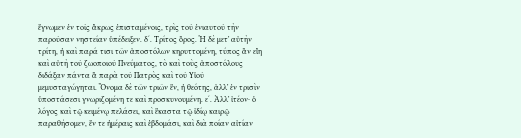ἔγνωμεν ἐν τοῖς ἄκρως ἐπισταμένοις, τρὶς τοῦ ἐνιαυτοῦ τὴν παροῦσαν νηστείαν ὑπέδειξεν. δ΄. Τρίτος ὅρος. Ἡ δὲ μετ᾽ αὐτὴν τρίτη, ἡ καὶ παρά τισι τῶν ἀποστόλων κηρυττομένη, τύπος ἂν εἴη καὶ αὐτὴ τοῦ ζωοποιοῦ Πνεύματος, τὸ καὶ τοὺς ἀποστόλους διδάξαν πάντα ἃ παρὰ τοῦ Πατρὸς καὶ τοῦ Υἱοῦ μεμυσταγώγηται. Ὄνομα δὲ τῶν τριῶν ἕν, ἡ θεότης, ἀλλ᾽ ἐν τρισὶν ὑποστάσεσι γνωριζομένη τε καὶ προσκυνουμένη. ε΄. Ἀλλ᾽ ἰτέον· ὁ λόγος καὶ τῷ κειμένῳ πελάσει, καὶ ἕκαστα τῷ ἰδίῳ καιρῷ παραθήσομεν, ἔν τε ἡμέραις καὶ ἑβδομάσι, καὶ διὰ ποίαν αἰτίαν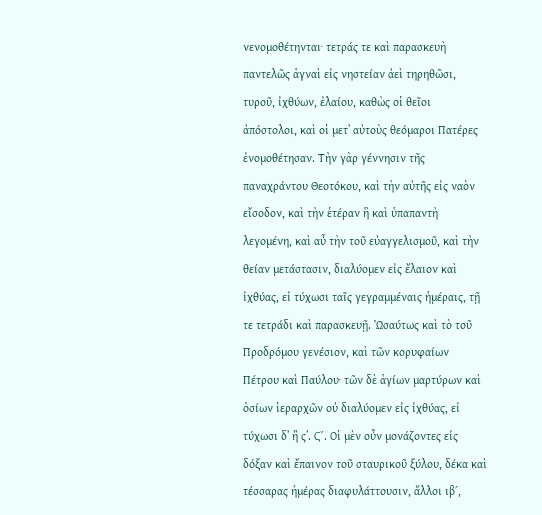νενομοθέτηνται· τετράς τε καὶ παρασκευὴ παντελῶς ἁγναὶ εἰς νηστείαν ἀεὶ τηρηθῶσι, τυροῦ, ἰχθύων, ἐλαίου, καθὼς οἱ θεῖοι ἀπόστολοι, καὶ οἱ μετ᾽ αὐτοὺς θεόμαροι Πατέρες ἐνομοθέτησαν. Τὴν γὰρ γέννησιν τῆς παναχράντου Θεοτόκου, καὶ τὴν αὐτῆς εἰς ναὸν εἴσοδον, καὶ τὴν ἑτέραν ἣ καὶ ὑπαπαντὴ λεγομένη, καὶ αὖ τὴν τοῦ εὐαγγελισμοῦ, καὶ τὴν θείαν μετάστασιν, διαλύομεν εἰς ἔλαιον καὶ ἰχθύας, εἰ τύχωσι ταῖς γεγραμμέναις ἡμέραις, τῇ τε τετράδι καὶ παρασκευῇ. Ὡσαύτως καὶ τὸ τοῦ Προδρόμου γενέσιον, καὶ τῶν κορυφαίων Πέτρου καὶ Παύλου· τῶν δὲ ἁγίων μαρτύρων καὶ ὁσίων ἱεραρχῶν οὐ διαλύομεν εἰς ἰχθύας, εἰ τύχωσι δ᾽ ἢ ς᾽. Ϛ΄. Οἱ μὲν οὖν μονάζοντες εἰς δόξαν καὶ ἔπαινον τοῦ σταυρικοῦ ξύλου, δέκα καὶ τέσσαρας ἡμέρας διαφυλάττουσιν, ἄλλοι ιβ΄,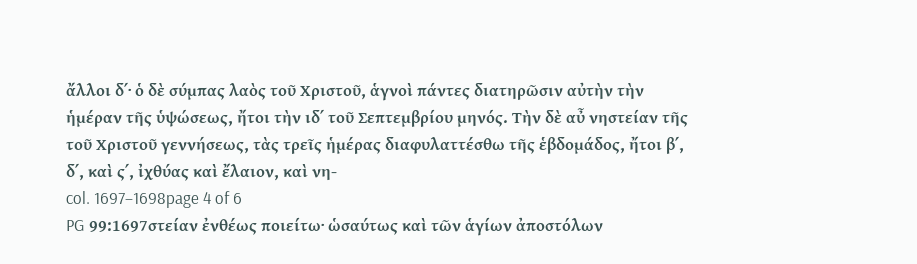ἄλλοι δ΄· ὁ δὲ σύμπας λαὸς τοῦ Χριστοῦ, ἁγνοὶ πάντες διατηρῶσιν αὐτὴν τὴν ἡμέραν τῆς ὑψώσεως, ἤτοι τὴν ιδ΄ τοῦ Σεπτεμβρίου μηνός. Τὴν δὲ αὖ νηστείαν τῆς τοῦ Χριστοῦ γεννήσεως, τὰς τρεῖς ἡμέρας διαφυλαττέσθω τῆς ἑβδομάδος, ἤτοι β΄, δ΄, καὶ ς΄, ἰχθύας καὶ ἔλαιον, καὶ νη-
col. 1697–1698page 4 of 6
PG 99:1697στείαν ἐνθέως ποιείτω· ὡσαύτως καὶ τῶν ἁγίων ἀποστόλων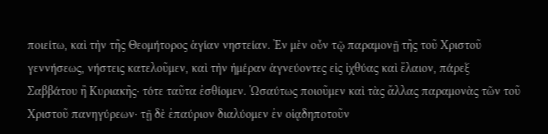ποιείτω, καὶ τὴν τῆς Θεομήτορος ἁγίαν νηστείαν. Ἐν μὲν οὖν τῷ παραμονῇ τῆς τοῦ Χριστοῦ γεννήσεως, νήστεις κατελοῦμεν, καὶ τὴν ἡμέραν ἁγνεύοντες εἰς ἰχθύας καὶ ἔλαιον, πάρεξ Σαββάτου ἢ Κυριακῆς· τότε ταῦτα ἐσθίομεν. Ὡσαύτως ποιοῦμεν καὶ τὰς ἄλλας παραμονὰς τῶν τοῦ Χριστοῦ πανηγύρεων· τῇ δὲ ἐπαύριον διαλύομεν ἐν οἱᾳδηποτοῦν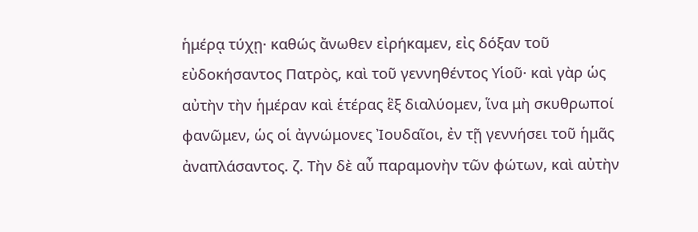ἡμέρᾳ τύχῃ· καθώς ἄνωθεν εἰρήκαμεν, εἰς δόξαν τοῦ εὐδοκήσαντος Πατρὸς, καὶ τοῦ γεννηθέντος Υἱοῦ· καὶ γὰρ ὡς αὐτὴν τὴν ἡμέραν καὶ ἑτέρας ἓξ διαλύομεν, ἵνα μὴ σκυθρωποί φανῶμεν, ὡς οἱ ἀγνώμονες Ἰουδαῖοι, ἐν τῇ γεννήσει τοῦ ἡμᾶς ἀναπλάσαντος. ζ. Τὴν δὲ αὖ παραμονὴν τῶν φώτων, καὶ αὐτὴν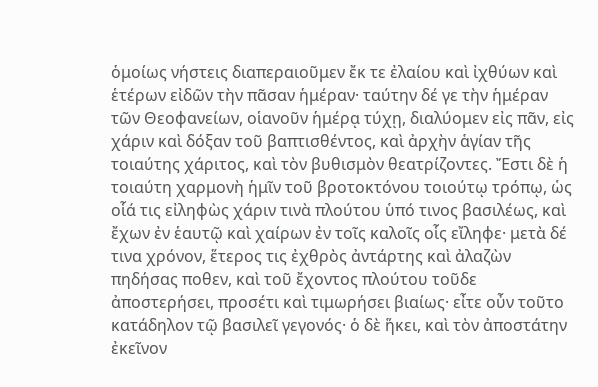ὁμοίως νήστεις διαπεραιοῦμεν ἔκ τε ἐλαίου καὶ ἰχθύων καὶ ἑτέρων εἰδῶν τὴν πᾶσαν ἡμέραν· ταύτην δέ γε τὴν ἡμέραν τῶν Θεοφανείων, οἱανοῦν ἡμέρᾳ τύχῃ, διαλύομεν εἰς πᾶν, εἰς χάριν καὶ δόξαν τοῦ βαπτισθέντος, καὶ ἀρχὴν ἁγίαν τῆς τοιαύτης χάριτος, καὶ τὸν βυθισμὸν θεατρίζοντες. Ἔστι δὲ ἡ τοιαύτη χαρμονὴ ἡμῖν τοῦ βροτοκτόνου τοιούτῳ τρόπῳ, ὡς οἷά τις εἰληφὼς χάριν τινὰ πλούτου ὑπό τινος βασιλέως, καὶ ἔχων ἐν ἑαυτῷ καὶ χαίρων ἐν τοῖς καλοῖς οἷς εἴληφε· μετὰ δέ τινα χρόνον, ἕτερος τις ἐχθρὸς ἀντάρτης καὶ ἀλαζὼν πηδήσας ποθεν, καὶ τοῦ ἔχοντος πλούτου τοῦδε ἀποστερήσει, προσέτι καὶ τιμωρήσει βιαίως· εἶτε οὖν τοῦτο κατάδηλον τῷ βασιλεῖ γεγονός· ὁ δὲ ἥκει, καὶ τὸν ἀποστάτην ἐκεῖνον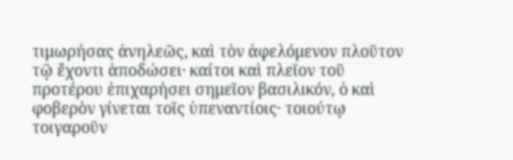τιμωρήσας ἀνηλεῶς, καὶ τὸν ἀφελόμενον πλοῦτον τῷ ἔχοντι ἀποδώσει· καίτοι καὶ πλεῖον τοῦ προτέρου ἐπιχαρήσει σημεῖον βασιλικόν, ὁ καὶ φοβερὸν γίνεται τοῖς ὑπεναντίοις· τοιούτῳ τοιγαροῦν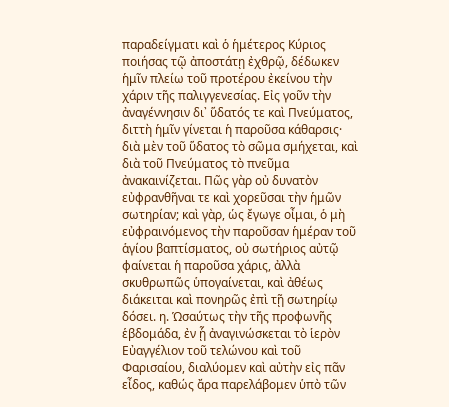παραδείγματι καὶ ὁ ἡμέτερος Κύριος ποιήσας τῷ ἀποστάτῃ ἐχθρῷ, δέδωκεν ἡμῖν πλείω τοῦ προτέρου ἐκείνου τὴν χάριν τῆς παλιγγενεσίας. Εἰς γοῦν τὴν ἀναγέννησιν δι᾽ ὕδατός τε καὶ Πνεύματος, διττὴ ἡμῖν γίνεται ἡ παροῦσα κάθαρσις· διὰ μὲν τοῦ ὕδατος τὸ σῶμα σμήχεται, καὶ διὰ τοῦ Πνεύματος τὸ πνεῦμα ἀνακαινίζεται. Πῶς γὰρ οὐ δυνατὸν εὐφρανθῆναι τε καὶ χορεῦσαι τὴν ἡμῶν σωτηρίαν; καὶ γὰρ, ὡς ἔγωγε οἶμαι, ὁ μὴ εὐφραινόμενος τὴν παροῦσαν ἡμέραν τοῦ ἁγίου βαπτίσματος, οὐ σωτήριος αὐτῷ φαίνεται ἡ παροῦσα χάρις, ἀλλὰ σκυθρωπῶς ὑπογαίνεται, καὶ ἀθέως διάκειται καὶ πονηρῶς ἐπὶ τῇ σωτηρίῳ δόσει. η. Ὡσαύτως τὴν τῆς προφωνῆς ἑβδομάδα, ἐν ᾗ ἀναγινώσκεται τὸ ἱερὸν Εὐαγγέλιον τοῦ τελώνου καὶ τοῦ Φαρισαίου, διαλύομεν καὶ αὐτὴν εἰς πᾶν εἶδος, καθώς ἄρα παρελάβομεν ὑπὸ τῶν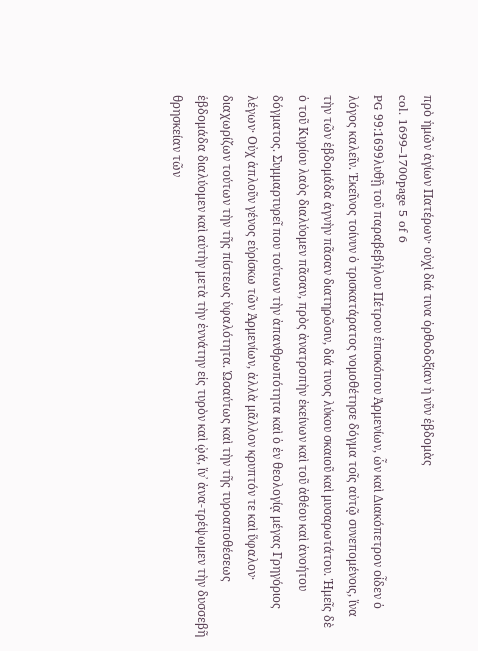πρὸ ἡμῶν ἁγίων Πατέρων· οὐχὶ διά τινα ὀρθοδοξίαν ἡ νῦν ἑβδομὰς
col. 1699–1700page 5 of 6
PG 99:1699λυθῇ τοῦ παραβεβήλου Πέτρου ἐπισκόπου Ἀρμενίων, ὧν καὶ Διακόπετρον οἶδεν ὁ λόγος καλεῖν. Ἐκεῖνος τοίνυν ὁ τρισκατάρατος νομοθέτησε δόγμα τοῖς αὐτῷ συνεπομένοις, ἵνα τὴν τῶν ἑβδομάδα ἁγνὴν πᾶσαν διατηρῶσιν, διά τινος λύκου σκαιοῦ καὶ μυσαρωτάτου. Ἡμεῖς δὲ ὁ τοῦ Κυρίου λαὸς διαλύομεν πᾶσαν, πρὸς ἀνατροπὴν ἐκείνων καὶ τοῦ ἀθέου καὶ ἀνοήτου δόγματος. Συμμαρτυρεῖ που τούτων τὴν ἀπανθρωπότητα καὶ ὁ ἐν θεολογίᾳ μέγας Γρηγόριος λέγων· Οὐχ ἁπλοῦν γένος εὑρίσκω τῶν Ἀρμενίων, ἀλλὰ μᾶλλον κρυπτόν τε καὶ ὕφαλον· διαχωρίζων τούτων τὴν τῆς πίστεως ὑφαλότητα. Ὡσαύτως καὶ τὴν τῆς τυροαποθέσεως ἑβδομάδα διαλύομεν καὶ αὐτὴν μετὰ τὴν ἐννάτην εἰς τυρὸν καὶ ᾠά, ἵν᾿ ἀνα-τρέψωμεν τὴν δυσσεβῆ θρησκείαν τῶν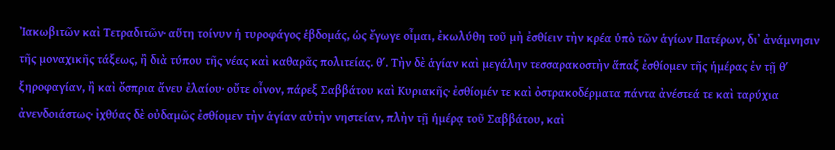Ἰακωβιτῶν καὶ Τετραδιτῶν· αὕτη τοίνυν ἡ τυροφάγος ἑβδομάς, ὡς ἔγωγε οἶμαι, ἐκωλύθη τοῦ μὴ ἐσθίειν τὴν κρέα ὑπὸ τῶν ἁγίων Πατέρων, δι᾿ ἀνάμνησιν τῆς μοναχικῆς τάξεως, ἢ διὰ τύπου τῆς νέας καὶ καθαρᾶς πολιτείας. θʹ. Τὴν δὲ ἁγίαν καὶ μεγάλην τεσσαρακοστὴν ἅπαξ ἐσθίομεν τῆς ἡμέρας ἐν τῇ θʹ ξηροφαγίαν, ἢ καὶ ὄσπρια ἄνευ ἐλαίου· οὔτε οἶνον, πάρεξ Σαββάτου καὶ Κυριακῆς· ἐσθίομέν τε καὶ ὀστρακοδέρματα πάντα ἀνέστεά τε καὶ ταρύχια ἀνενδοιάστως· ἰχθύας δὲ οὐδαμῶς ἐσθίομεν τὴν ἁγίαν αὐτὴν νηστείαν, πλὴν τῇ ἡμέρᾳ τοῦ Σαββάτου, καὶ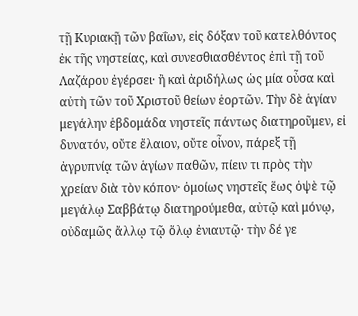τῇ Κυριακῇ τῶν βαΐων, εἰς δόξαν τοῦ κατελθόντος ἐκ τῆς νηστείας, καὶ συνεσθιασθέντος ἐπὶ τῇ τοῦ Λαζάρου ἐγέρσει· ἢ καὶ ἀριδήλως ὡς μία οὖσα καὶ αὐτὴ τῶν τοῦ Χριστοῦ θείων ἑορτῶν. Τὴν δὲ ἁγίαν μεγάλην ἑβδομάδα νηστεῖς πάντως διατηροῦμεν, εἰ δυνατόν, οὔτε ἔλαιον, οὔτε οἶνον, πάρεξ τῇ ἀγρυπνίᾳ τῶν ἁγίων παθῶν, πίειν τι πρὸς τὴν χρείαν διὰ τὸν κόπον· ὁμοίως νηστεῖς ἕως ὀψὲ τῷ μεγάλῳ Σαββάτῳ διατηρούμεθα, αὐτῷ καὶ μόνῳ, οὐδαμῶς ἄλλῳ τῷ ὅλῳ ἐνιαυτῷ· τὴν δέ γε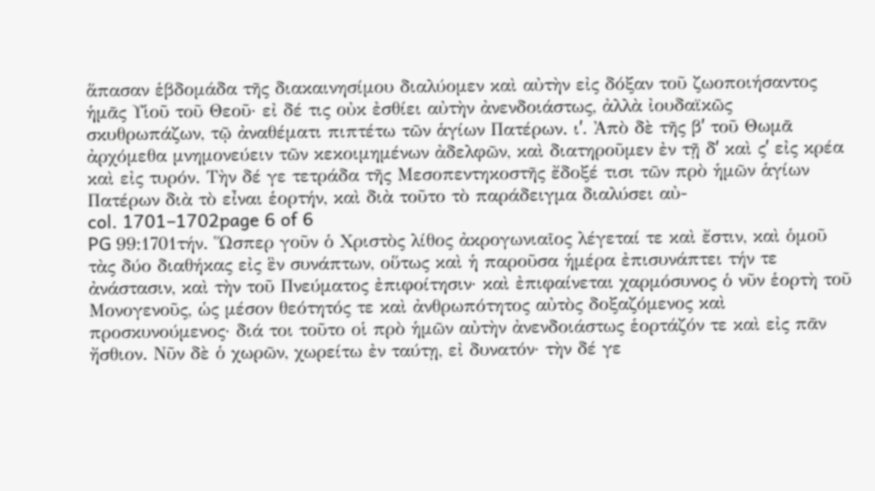ἅπασαν ἑβδομάδα τῆς διακαινησίμου διαλύομεν καὶ αὐτὴν εἰς δόξαν τοῦ ζωοποιήσαντος ἡμᾶς Υἱοῦ τοῦ Θεοῦ· εἰ δέ τις οὐκ ἐσθίει αὐτὴν ἀνενδοιάστως, ἀλλὰ ἰουδαϊκῶς σκυθρωπάζων, τῷ ἀναθέματι πιπτέτω τῶν ἁγίων Πατέρων. ιʹ. Ἀπὸ δὲ τῆς βʹ τοῦ Θωμᾶ ἀρχόμεθα μνημονεύειν τῶν κεκοιμημένων ἀδελφῶν, καὶ διατηροῦμεν ἐν τῇ δʹ καὶ ςʹ εἰς κρέα καὶ εἰς τυρόν. Τὴν δέ γε τετράδα τῆς Μεσοπεντηκοστῆς ἔδοξέ τισι τῶν πρὸ ἡμῶν ἁγίων Πατέρων διὰ τὸ εἶναι ἑορτήν, καὶ διὰ τοῦτο τὸ παράδειγμα διαλύσει αὐ-
col. 1701–1702page 6 of 6
PG 99:1701τήν. Ὥσπερ γοῦν ὁ Χριστὸς λίθος ἀκρογωνιαῖος λέγεταί τε καὶ ἔστιν, καὶ ὁμοῦ τὰς δύο διαθήκας εἰς ἓν συνάπτων, οὕτως καὶ ἡ παροῦσα ἡμέρα ἐπισυνάπτει τήν τε ἀνάστασιν, καὶ τὴν τοῦ Πνεύματος ἐπιφοίτησιν· καὶ ἐπιφαίνεται χαρμόσυνος ὁ νῦν ἑορτὴ τοῦ Μονογενοῦς, ὡς μέσον θεότητός τε καὶ ἀνθρωπότητος αὐτὸς δοξαζόμενος καὶ προσκυνούμενος· διά τοι τοῦτο οἱ πρὸ ἡμῶν αὐτὴν ἀνενδοιάστως ἑορτάζόν τε καὶ εἰς πᾶν ἤσθιον. Νῦν δὲ ὁ χωρῶν, χωρείτω ἐν ταύτῃ, εἰ δυνατόν· τὴν δέ γε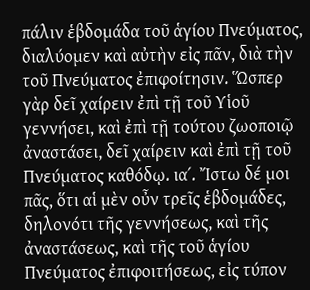πάλιν ἑβδομάδα τοῦ ἁγίου Πνεύματος, διαλύομεν καὶ αὐτὴν εἰς πᾶν, διὰ τὴν τοῦ Πνεύματος ἐπιφοίτησιν. Ὥσπερ γὰρ δεῖ χαίρειν ἐπὶ τῇ τοῦ Υἱοῦ γεννήσει, καὶ ἐπὶ τῇ τούτου ζωοποιῷ ἀναστάσει, δεῖ χαίρειν καὶ ἐπὶ τῇ τοῦ Πνεύματος καθόδῳ. ια΄. Ἴστω δέ μοι πᾶς, ὅτι αἱ μὲν οὖν τρεῖς ἑβδομάδες, δηλονότι τῆς γεννήσεως, καὶ τῆς ἀναστάσεως, καὶ τῆς τοῦ ἁγίου Πνεύματος ἐπιφοιτήσεως, εἰς τύπον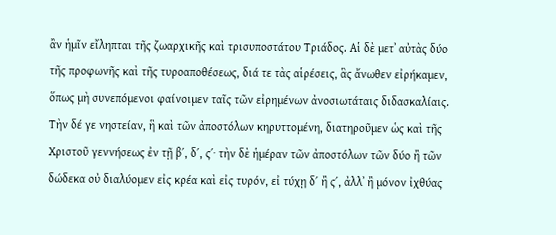ἂν ἡμῖν εἴληπται τῆς ζωαρχικῆς καὶ τρισυποστάτου Τριάδος. Αἱ δὲ μετ᾿ αὐτὰς δύο τῆς προφωνῆς καὶ τῆς τυροαποθέσεως, διά τε τὰς αἱρέσεις, ἃς ἄνωθεν εἰρήκαμεν, ὅπως μὴ συνεπόμενοι φαίνοιμεν ταῖς τῶν εἰρημένων ἀνοσιωτάταις διδασκαλίαις. Τὴν δέ γε νηστείαν, ἣ καὶ τῶν ἀποστόλων κηρυττομένη, διατηροῦμεν ὡς καὶ τῆς Χριστοῦ γεννήσεως ἐν τῇ β΄, δ΄, ς΄· τὴν δὲ ἡμέραν τῶν ἀποστόλων τῶν δύο ἢ τῶν δώδεκα οὐ διαλύομεν εἰς κρέα καὶ εἰς τυρόν, εἰ τύχῃ δ΄ ἢ ς΄, ἀλλ᾿ ἢ μόνον ἰχθύας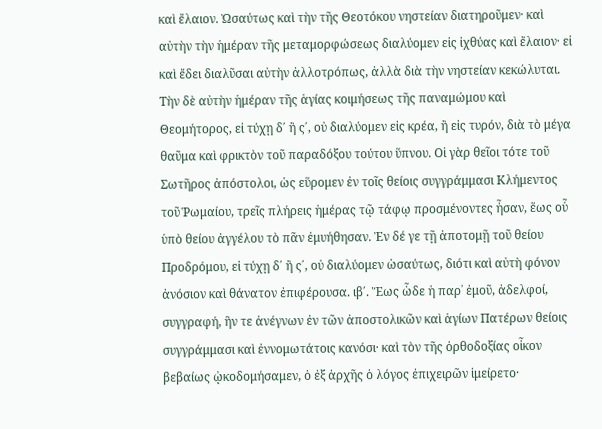καὶ ἔλαιον. Ὡσαύτως καὶ τὴν τῆς Θεοτόκου νηστείαν διατηροῦμεν· καὶ αὐτὴν τὴν ἡμέραν τῆς μεταμορφώσεως διαλύομεν εἰς ἰχθύας καὶ ἔλαιον· εἰ καὶ ἔδει διαλῦσαι αὐτὴν ἀλλοτρόπως, ἀλλὰ διὰ τὴν νηστείαν κεκώλυται. Τὴν δὲ αὐτὴν ἡμέραν τῆς ἁγίας κοιμήσεως τῆς παναμώμου καὶ Θεομήτορος, εἰ τύχῃ δ΄ ἢ ς΄, οὐ διαλύομεν εἰς κρέα, ἢ εἰς τυρόν, διὰ τὸ μέγα θαῦμα καὶ φρικτὸν τοῦ παραδόξου τούτου ὕπνου. Οἱ γὰρ θεῖοι τότε τοῦ Σωτῆρος ἀπόστολοι, ὡς εὕρομεν ἐν τοῖς θείοις συγγράμμασι Κλήμεντος τοῦ Ῥωμαίου, τρεῖς πλήρεις ἡμέρας τῷ τάφῳ προσμένοντες ἦσαν, ἕως οὗ ὑπὸ θείου ἀγγέλου τὸ πᾶν ἐμυήθησαν. Ἐν δέ γε τῇ ἀποτομῇ τοῦ θείου Προδρόμου, εἰ τύχῃ δ΄ ἢ ς΄, οὐ διαλύομεν ὡσαύτως, διότι καὶ αὐτὴ φόνον ἀνόσιον καὶ θάνατον ἐπιφέρουσα. ιβ΄. Ἕως ὧδε ἡ παρ᾿ ἐμοῦ, ἀδελφοί, συγγραφή, ἣν τε ἀνέγνων ἐν τῶν ἀποστολικῶν καὶ ἁγίων Πατέρων θείοις συγγράμμασι καὶ ἐννομωτάτοις κανόσι· καὶ τὸν τῆς ὀρθοδοξίας οἶκον βεβαίως ᾠκοδομήσαμεν, ὁ ἐξ ἀρχῆς ὁ λόγος ἐπιχειρῶν ἱμείρετο·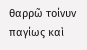θαρρῶ τοίνυν παγίως καὶ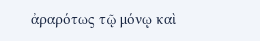ἀραρότως τῷ μόνῳ καὶ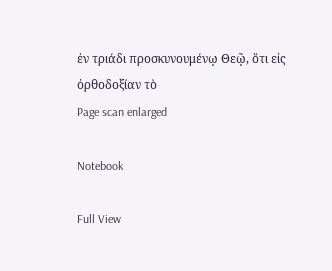ἐν τριάδι προσκυνουμένῳ Θεῷ, ὅτι εἰς ὀρθοδοξίαν τὸ
Page scan enlarged

Notebook

Full View